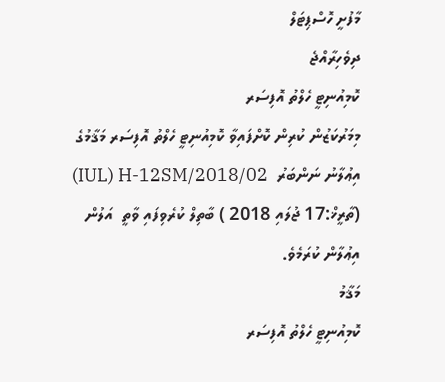މާފުށީ ހޮސްޕިޓަލް
ދިވެހިރާއްޖެ
ކޮމިއުނިޓީ ހެލްތު އޮފިސަރ
މިމަރުކަޒުން ކުރިން ކޮށްފައިވާ ކޮމިއުނިޓީ ހެލްތު އޮފިސަރ މަޤާމުގެ އިޢުލާނު ނަންބަރު  IUL) H-12SM/2018/02) (ތާރީޚް:17 ޖުލައި 2018 ) ބާތިލް ކުރެވިފައި ވާތީ  އަލުން އިޢުލާން ކުރަމެވެ.
މަޤާމު
ކޮމިއުނިޓީ ހެލްތު އޮފިސަރ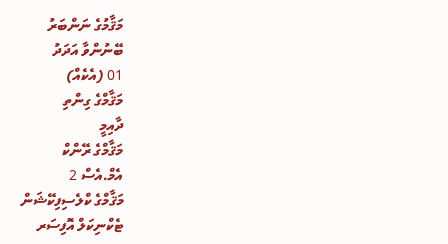މަޤާމުގެ ނަންބަރު
ބޭނުންވާ އަދަދު
01 (އެކެއް)
މަޤާމްގެ ގިންތި
ދާއިމީ
މަޤާމްގެ ރޭންކް
އެމް.އެސް 2
މަޤާމްގެ ކްލެސިފިކޭޝަން
ޓެކްނިކަލް އޮފިސަރ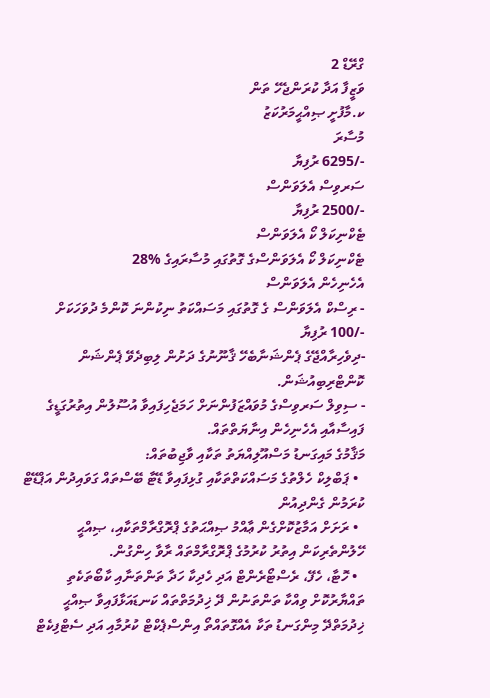ގްރޭޑް 2
ވަޒީފާ އަދާ ކުރަންޖެހޭ ތަން
ކ.މާފުށީ ޞިއްޙީމަރުކަޒު
މުސާރަ
-/6295 ރުފިޔާ
ސަރވިސް އެލަވަންސް
-/2500 ރުފިޔާ
ޓެކްނިކަލް ކޯ އެލަވަންސް
ޓެކްނިކަލް ކޯ އެލަވަންސްގެ ގޮތުގައި މުސާރައިގެ %28
އެހެނިހެން އެލަވަންސް
- ރިސްކް އެލަވަންސް ގެ ގޮތުގައި މަސައްކަތު ނިކުންނަ ކޮންމެ ދުވަހަކަށް -/100 ރުފިޔާ
-ދިވެހިރާއްޖޭގެ ޕެންޝަނާބެހޭ ޤާނޫނުގެ ދަށުން ލިބިދެވޭ ޕެންޝަން ކޮންޓްރިބިއުޝަން.
- ސިވިލް ސަރވިސްގެ މުވައްޒަފުންނަށް ހަމަޖެހިފައިވާ އުސޫލުން އިތުރުގަޑީގެ ފައިސާއާއި އެހެނިހެން އިނާޔަތްތައް.
މަޤާމުގެ މައިގަނޑު މަސްއޫލިއްޔަތު ތަކާއި ވާޖިބުތައް:
  • ޕަބްލިކް ހެލްތުގެ މަސައްކަތްތަކާއި ގުޅިފައިވާ ޑޭޓާ ބޭސްތައް ގަވައިދުން އަޕްޑޭޓް ކުރަމުން ގެންދިއުން
  • ރަށަށް އަމާޒުކޮށްގެން ޢާއްމު ޞިއްޙަތުގެ ޕްރޮގްރާމްތަކާއި، ޞިއްޙީ ހޭލުންތެރިކަން އިތުރު ކުރުމުގެ ޕްރޮގްރާމްތައް ރާވާ ހިންގުން.
  • ހޮޓާ، ހެފޭ، ރެސްޓޯރެންޓް އަދި ހެދިކާ ހަދާ ތަންތަނާއި ކާބޯތަކެތި ތައްޔާރުކޮށް ވިއްކާ ތަންތަނުން ދޭ ޚިދުމަތްތައް ކަނޑައަޅާފައިވާ ޞިއްޙީ ޚިދުމަތްދޭ މިންގަނޑު ތަކާ އެއްގޮތައްތޯ އިންސްޕެކްޓް ކުރުމާއި އަދި ސެޓްފިކެޓް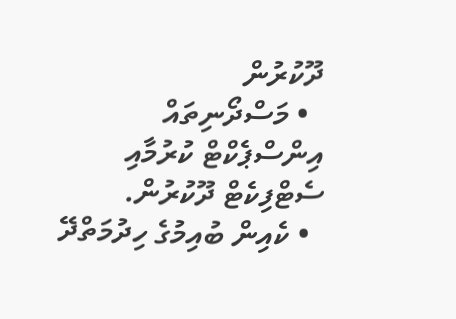ދޫކުރުން
  • މަސްދޯނިތައް އިންސްޕެކްޓް ކުރުމާއި ސެޓްފިކެޓް ދޫކުރުން.
  • ކެއިން ބުއިމުގެ ހިދުމަތްދޭ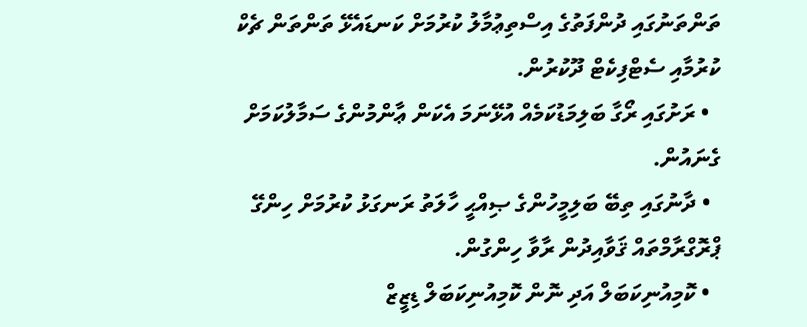ތަންތަނުގައި ދުންފަތުގެ އިސްތިޢުމާލު ކުރުމަށް ކަނޑައެޅޭ ތަންތަން ޗެކް ކުރުމާއި ސެޓްފިކެޓް ދޫކުރުން.
  • ރަށުގައި ރޯގާ ބަލިމަޑުކަމެއް އުޅޭނަމަ އެކަން ޢާންމުންގެ ސަމާލުކަމަށް ގެނައުން.
  • ދާނުގައި ތިބޭ ބަލިމީހުންގެ ޞިއްޙީ ހާލަތު ރަނގަޅު ކުރުމަށް ހިންގޭ ޕްރޮގްރާމްތައް ޤަވާއިދުން ރާވާ ހިންގުން.
  • ކޮމިއުނިކަބަލް އަދި ނޮން ކޮމިއުނިކަބަލް ޑިޒީޒް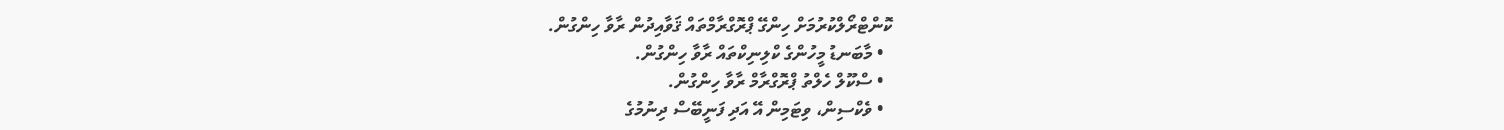ކޮންޓްރޯލްކުރުމަށް ހިންގޭ ޕްރޮގްރާމްތައް ޤަވާއިދުން ރާވާ ހިންގުން.
  • މާބަނޑު މީހުންގެ ކްލިނިކްތައް ރާވާ ހިންގުން.
  • ސްކޫލް ހެލްތު ޕްރޮގްރާމް ރާވާ ހިންގުން.
  • ވެކްސިން، ވިޓަމިން އޭ އަދި ފަނީބޭސް ދިނުމުގެ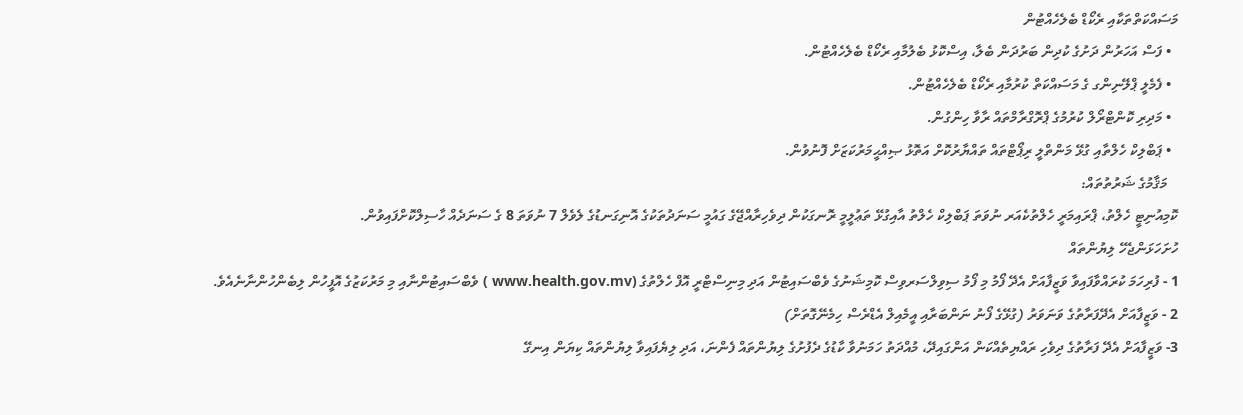މަސައްކަތްތަކާއި ރެކޯޑް ބެލެހެއްޓުން
  • ފަސް އަހަރުން ދަށުގެ ކުދިން ބަރުދަން ބެލާ، އިސްކޮޅު ބެލުމާއި ރެކޯޑް ބެލެހެއްޓުން.
  • ފެމެލީ ޕްލޭނިންގ ގެ މަސައްކަތް ކުރުމާއި ރެކޯޑް ބެލެހެއްޓުން.
  • މަދިރި ކޮންޓްރޯލް ކުރުމުގެ ޕްރޮގްރާމްތައް ރާވާ ހިންގުން.
  • ޕަބްލިކް ހެލްތާއި ގުޅޭ މަންތްލީ ރިޕޯޓްތައް ތައްޔާރުކޮށް އަތޮޅު ޞިއްޙީމަރުކަޒަށް ފޮނުވުން.
   މަޤާމުގެ ޝަރުތުތައް:
ކޮމިއުނިޓީ ހެލްތު، ޕްރައިމަރީ ހެލްތުކެއަރ ނުވަތަ ޕަބްލިކް ހެލްތު އާއިގުޅޭ ތަޢުލީމީ ރޮނގަކުން ދިވެހިރާއްޖޭގެ ގައުމީ ސަނަދުތަކުގެ އޮނިގަނޑުގެ ލެވެލް 7 ނުވަތަ 8 ގެ ސަނަދެއް ހާސިލްކޮށްފައިވުން.
ހުށަހަޅަންޖެހޭ ލިޔުންތައް
1 - ފުރިހަމަ ކުރައްވާފައިވާ ވަޒީފާއަށް އެދޭ ފޯމު މި ފޯމު ސިވިލްސަރވިސް ކޮމިޝަނުގެ ވެބްސައިޓުން އަދި މިނިސްޓްރީ އޮފް ހެލްތުގެ (www.health.gov.mv ) ވެބްސައިޓުންނާއި މި މަރުކަޒުގެ އޮފީހުން ލިބެންހުންނާނެއެވެ.
2 - ވަޒީފާއަށް އެދޭފަރާތުގެ ވަނަވަރު (ގުޅޭގެ ފޯނު ނަންބަރާއި އީމެއިލް އެޑްރެސް ހިމެނޭގޮތަށް)
3- ވަޒީފާއަށް އެދޭ ފަރާތުގެ ދިވެހި ރައްޔިތެއްކަން އަންގައިދޭ، މުއްދަތު ހަމަނުވާ ކާޑުގެ ދެފުށުގެ ލިޔުންތައް ފެންނަ، އަދި ލިޔެފައިވާ ލިޔުންތައް ކިޔަން އިނގޭ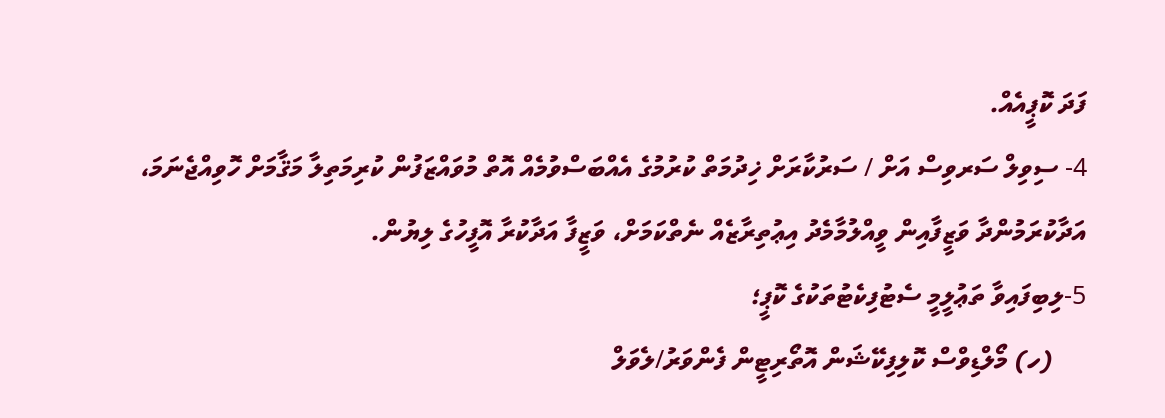ފަދަ ކޮޕީއެއް.
4- ސިވިލް ސަރވިސް އަށް / ސަރުކާރަށް ޚިދުމަތް ކުރުމުގެ އެއްބަސްވުމެއް އޮތް މުވައްޒަފުން ކުރިމަތިލާ މަޤާމަށް ހޮވިއްޖެނަމަ، އަދާކުރަމުންދާ ވަޒީފާއިން ވީއްލުމާމެދު އިޢުތިރާޒެއް ނެތްކަމަށް، ވަޒީފާ އަދާކުރާ އޮފީހުގެ ލިޔުން.
5-ލިބިފައިވާ ތަޢުލީމީ ސެޓުފިކެޓުތަކުގެ ކޮޕީ؛
     (ހ) މޯލްޑިވްސް ކޮލިފިކޭޝަން އޮތޯރިޓީން ފެންވަރު/ލެވަލް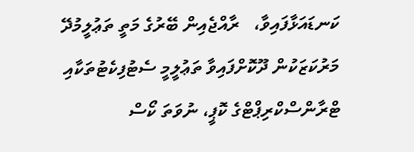ކަނޑައަޅާފައިވާ،   ރާއްޖެއިން ބޭރުގެ މަތީ ތަޢުލީމުދޭ މަރުކަޒަކުން ދޫކޮށްފައިވާ ތަޢުލީމީ ސެޓުފިކެޓުތަކާއި ޓްރާންސްކްރިޕްޓްގެ ކޮޕީ، ނުވަތަ ކޯސް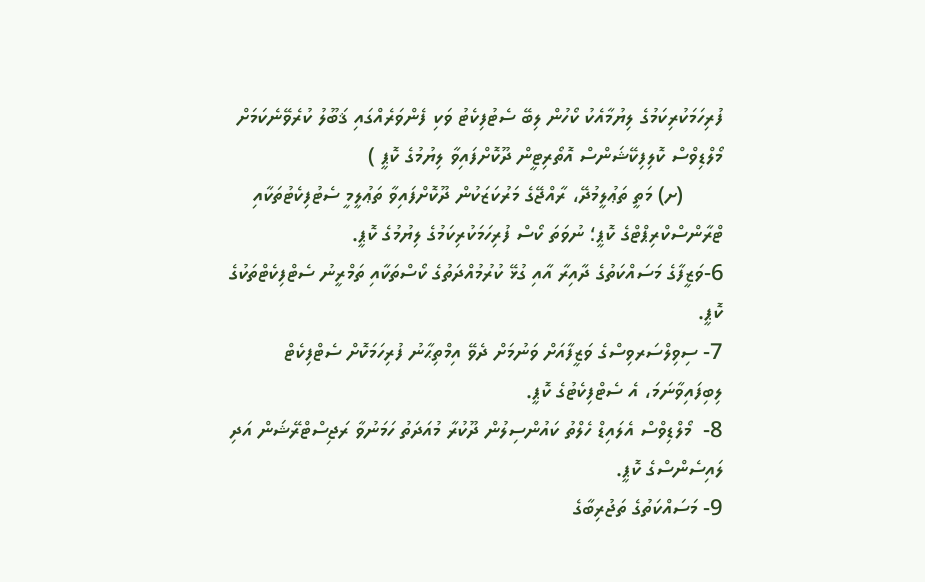ފުރިހަމަކުރިކަމުގެ ލިޔުމާއެކު ކޯހުން ލިބޭ ސެޓުފިކެޓު ވަކި ފެންވަރެއްގައި ޤަބޫލު ކުރެވޭނެކަމަށް މޯލްޑިވްސް ކޮލިފިކޭޝަންސް އޮތޯރިޓީން ދޫކޮށްފައިވާ ލިޔުމުގެ ކޮޕީ )
       (ށ) މަތީ ތަޢުލީމުދޭ، ރާއްޖޭގެ މަރުކަޒަކުން ދޫކޮށްފައިވާ ތަޢުލީމީ ސެޓުފިކެޓުތަކާއި ޓްރާންސްކްރިޕްޓްގެ ކޮޕީ؛ ނުވަތަ ކޯސް ފުރިހަމަކުރިކަމުގެ ލިޔުމުގެ ކޮޕީ.
6-ވަޒީފާގެ މަސައްކަތުގެ ދާއިރާ އާއި ގުޅޭ ކުރުމުއްދަތުގެ ކޯސްތަކާއި ތަމްރީނު ސެޓްފިކެޓްތަކުގެ ކޮޕީ.
7- ސިވިލްސަރވިސްގެ ވަޒީފާއަށް ވަނުމަށް ދެވޭ އިމްތިޙާނު ފުރިހަމަކޮށް ސެޓްފިކެޓް ލިބިފައިވާނަމަ، އެ ސެޓްފިކެޓުގެ ކޮޕީ.
8-  މޯލްޑިވްސް އެލައިޑް ހެލްތު ކައުންސިލުން ދޫކުރާ މުއަދަތު ހަމަނުވާ ރަޖިސްޓްރޭޝަން އަދި ލައިސެންސްގެ ކޮޕީ.
9- މަސައްކަތުގެ ތަޖުރިބާގެ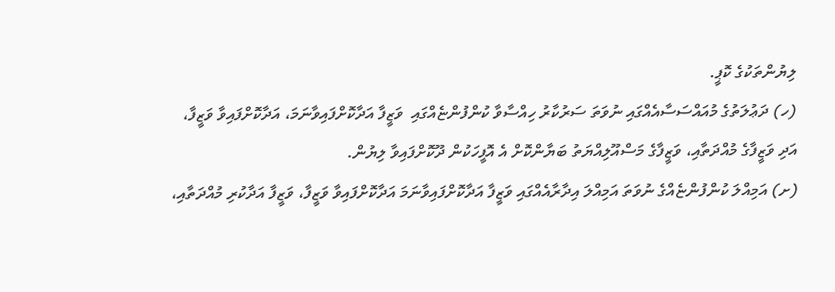ލިޔުންތަކުގެ ކޮޕީ.
(ހ) ދަޢުލަތުގެ މުއައްސަސާއެއްގައި ނުވަތަ ސަރުކާރު ހިއްސާވާ ކުންފުންޏެއްގައި  ވަޒީފާ އަދާކޮށްފައިވާނަމަ، އަދާކޮށްފައިވާ ވަޒީފާ، އަދި ވަޒީފާގެ މުއްދަތާއި، ވަޒީފާގެ މަސްއޫލިއްޔަތު ބަޔާންކޮށް އެ އޮފީހަކުން ދޫކޮށްފައިވާ ލިޔުން.
(ށ) އަމިއްލަ ކުންފުންޏެއްގެ ނުވަތަ އަމިއްލަ އިދާރާއެއްގައި ވަޒީފާ އަދާކޮށްފައިވާނަމަ އަދާކޮށްފައިވާ ވަޒީފާ، ވަޒީފާ އަދާކުރި މުއްދަތާއި،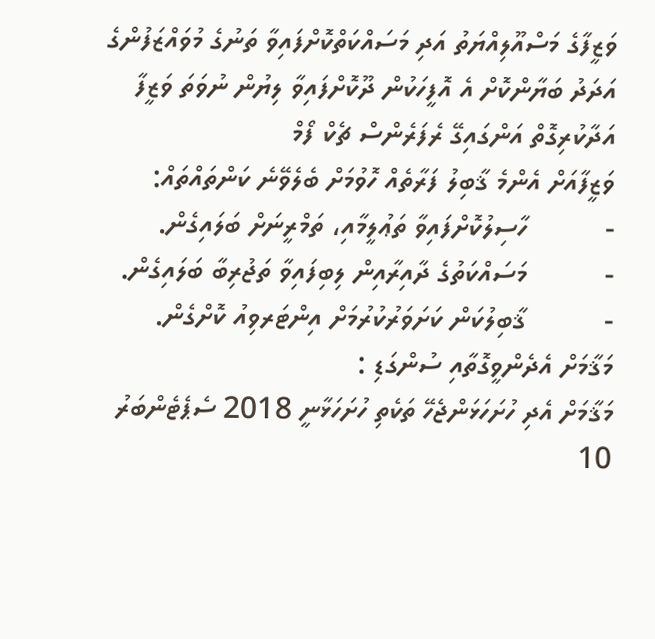ވަޒީފާގެ މަސްއޫލިއްޔަތު އަދި މަސައްކަތްކޮށްފައިވާ ތަނުގެ މުވައްޒަފުންގެ އަދަދު ބަޔާންކޮށް އެ އޮފީހަކުން ދޫކޮށްފައިވާ ލިޔުން ނުވަތަ ވަޒީފާ އަދާކުރިގޮތް އަންގައިގޭ ރެފަރެންސް ޗެކް ފޯމް
ވަޒީފާއަށް އެންމެ ޤާބިލު ފަރާތެއް ހޮވުމަށް ބެލެވޭނެ ކަންތައްތައް:
-          ހާސިލުކޮށްފައިވާ ތަޢުލީމާއި، ތަމްރީނަށް ބަލައިގެން.
-          މަސައްކަތުގެ ދާއިރާއިން ލިބިފައިވާ ތަޖުރިބާ ބަލައިގެން.
-          ޤާބިލުކަން ކަށަވަރުކުރުމަށް އިންޓަރވިއު ކޮށްގެން.
މަޤާމަށް އެދެންވީގޮތާއި ސުންގަޑި :
މަޤާމަށް އެދި ހުށަހަޅަންޖެހޭ ތަކެތި ހުށަހަޅާނީ 2018 ސެޕެޓެންބަރު 10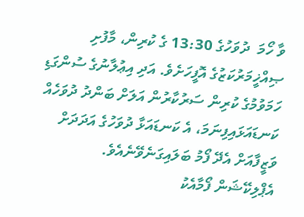ވާ ހޯމަ  ދުވަހުގެ 13:30 ގެ ކުރިން، މާފުށި ޞިއްޚީމަރުކަޒުގެ އޮފީހަށެވެ. އަދި އިޢުލާނުގެ ސުންގަޑި ހަމަވުމުގެ ކުރިން ސަރުކާރުން އަލަށް ބަންދު ދުވަހެއް ކަނޑައަޅައިފިނަމަ، އެ ކަނޑައަޅާ ދުވަހުގެ އަދަދަށް ވަޒީފާއަށް އެދޭ ފޯމު ބަލައިގަނެވޭނެއެވެ.
އެޕްލިކޭޝަން ފޯމާއެކު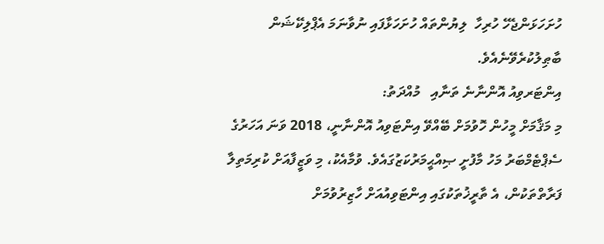ހުށަހަޅަންޖެހޭ ހުރިހާ  ލިޔުންތައް ހުށަހަޅާފައި ނުވާނަމަ އެޕްލިކޭޝަން ބާޠިލުކުރެވޭނެއެވެ.
އިންޓަރވިއު އޮންނާނެ ތަނާއި   މުއްދަތު:
މި މަޤާމަށް މީހުން ހޮވުމަށް ބޭއްވޭ އިންޓަވިއު އޮންނާނީ، 2018 ވަނަ އަހަރުގެ ސެޕްޓެމްބަރު މަހު މާފުށީ ޞިއްޙީމަރުކަޒުގައެވެ. ވުމާއެކު، މި ވަޒީފާއަށް ކުރިމަތިލާ ފަރާތްތަކުން، އެ ތާރީޚުތަކުގައި އިންޓަވިއުއަށް ހާޒިރުވުމަށް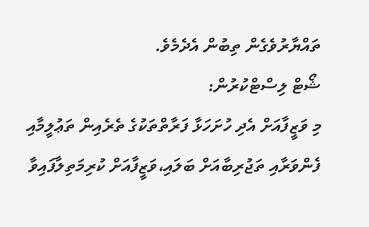ތައްޔާރުވެގެން ތިބުން އެދެމެވެ.
ޝޯޓް ލިސްޓްކުރުން:
މި ވަޒީފާއަށް އެދި ހުށަހަޅާ ފަރާތްތަކުގެ ތެރެއިން ތަޢުލީމާއި ފެންވަރާއި ތަޖުރިބާއަށް ބަލައި،ވަޒީފާއަށް ކުރިމަތިލާފައިވާ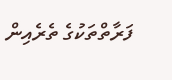ފަރާތްތަކުގެ ތެރެއިން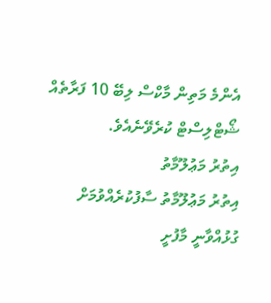އެންމެ މަތިން މާކްސް ލިބޭ 10 ފަރާތެއް  ޝޯޓްލިސްޓް ކުރެވޭނެއެވެ.
އިތުރު މަޢުލޫމާތު
އިތުރު މަޢުލޫމާތު ސާފުކުރެއްވުމަށް ގުޅުއްވާނީ މާފުށީ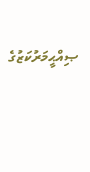ޞިއްޙީމަރުކަޒުގެ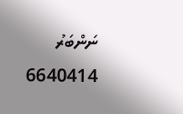ނަންބަރު 6640414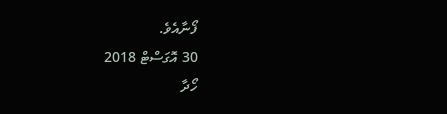ފޯނާއެވެ.
30 އޮގަސްޓް 2018
ހޯދާ